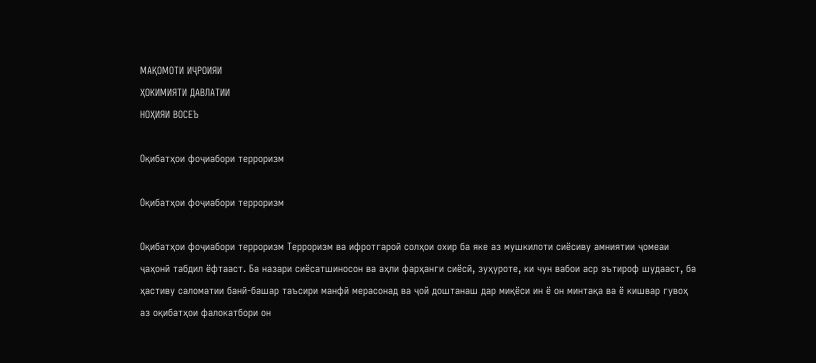МАҚОМОТИ ИҶРОИЯИ
ҲОКИМИЯТИ ДАВЛАТИИ
НОҲИЯИ ВОСЕЪ

Оқибатҳои фоҷиабори терроризм

Оқибатҳои фоҷиабори терроризм

Оқибатҳои фоҷиабори терроризм Терроризм ва ифротгароӣ солҳои охир ба яке аз мушкилоти сиёсиву амниятии ҷомеаи ҷаҳонӣ табдил ёфтааст. Ба назари сиёсатшиносон ва аҳли фарҳанги сиёсӣ, зуҳуроте, ки чун вабои аср эътироф шудааст, ба ҳастиву саломатии банӣ-башар таъсири манфӣ мерасонад ва ҷой доштанаш дар миқёси ин ё он минтақа ва ё кишвар гувоҳ аз оқибатҳои фалокатбори он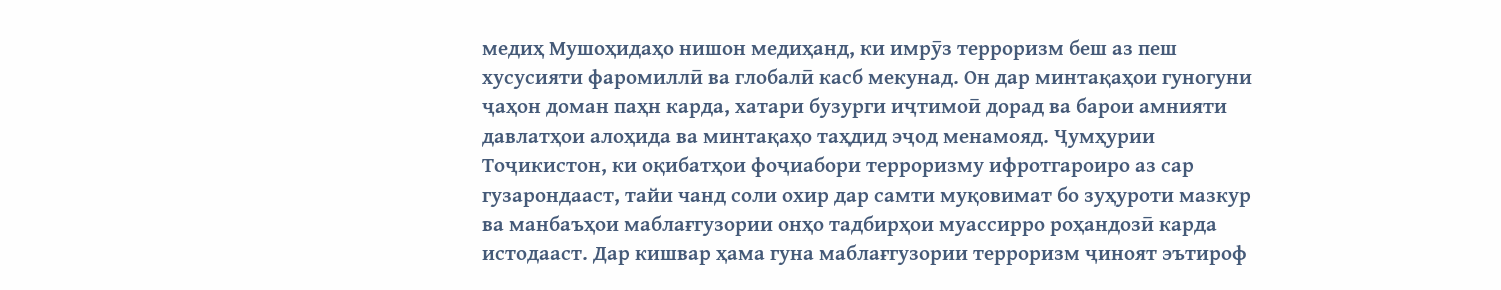медиҳ Мушоҳидаҳо нишон медиҳанд, ки имрӯз терроризм беш аз пеш хусусияти фаромиллӣ ва глобалӣ касб мекунад. Он дар минтақаҳои гуногуни ҷаҳон доман паҳн карда, хатари бузурги иҷтимоӣ дорад ва барои амнияти давлатҳои алоҳида ва минтақаҳо таҳдид эҷод менамояд. Ҷумҳурии Тоҷикистон, ки оқибатҳои фоҷиабори терроризму ифротгароиро аз сар гузарондааст, тайи чанд соли охир дар самти муқовимат бо зуҳуроти мазкур ва манбаъҳои маблағгузории онҳо тадбирҳои муассирро роҳандозӣ карда истодааст. Дар кишвар ҳама гуна маблағгузории терроризм ҷиноят эътироф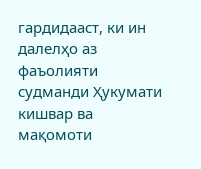гардидааст, ки ин далелҳо аз фаъолияти судманди Ҳукумати кишвар ва мақомоти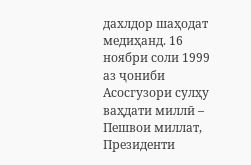дахлдор шаҳодат медиҳанд. 16 ноябри соли 1999 аз ҷониби Асосгузори сулҳу ваҳдати миллӣ – Пешвои миллат, Президенти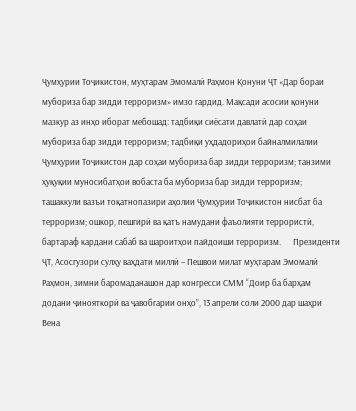Ҷумҳурии Тоҷикистон, муҳтарам Эмомалӣ Раҳмон Қонуни ҶТ «Дар бораи мубориза бар зидди терроризм» имзо гардид. Мақсади асосии қонуни мазкур аз инҳо иборат мебошад: тадбиқи сиёсати давлатӣ дар соҳаи мубориза бар зидди терроризм; тадбиқи уҳдадориҳои байналмилалии Ҷумҳурии Тоҷикистон дар соҳаи мубориза бар зидди терроризм; танзими ҳуқуқии муносибатҳои вобаста ба мубориза бар зидди терроризм; ташаккули вазъи тоқатнопазири аҳолии Ҷумҳурии Тоҷикистон нисбат ба терроризм; ошкор, пешгирӣ ва қатъ намудани фаъолияти террористӣ, бартараф кардани сабаб ва шароитҳои пайдоиши терроризм.      Президенти ҶТ, Асосгузори сулҳу ваҳдати миллӣ – Пешвои милат муҳтарам Эмомалӣ Раҳмон, зимни баромаданашон дар конгресси СММ “Доир ба барҳам додани ҷинояткорӣ ва ҷавобгарии онҳо”, 13 апрели соли 2000 дар шаҳри Вена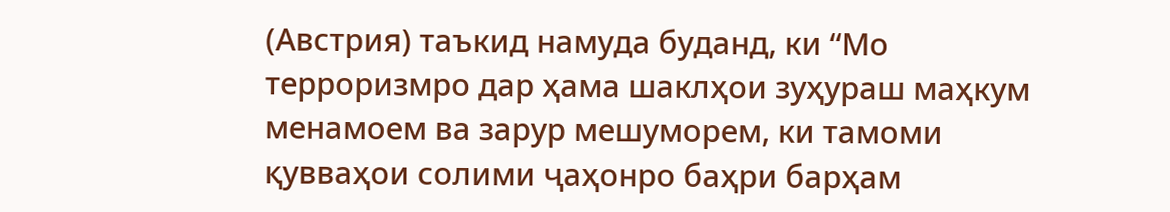(Австрия) таъкид намуда буданд, ки “Мо терроризмро дар ҳама шаклҳои зуҳураш маҳкум менамоем ва зарур мешуморем, ки тамоми қувваҳои солими ҷаҳонро баҳри барҳам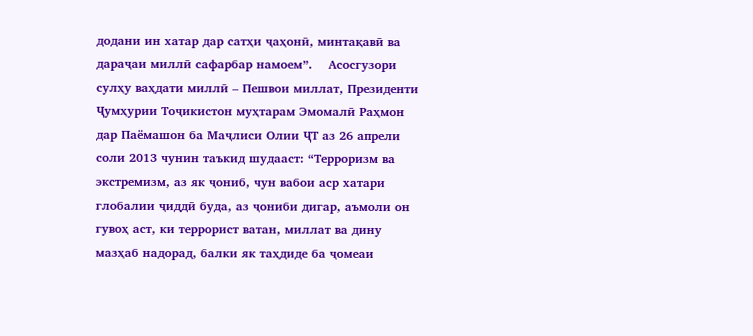додани ин хатар дар сатҳи ҷаҳонӣ, минтақавӣ ва дараҷаи миллӣ сафарбар намоем”.    Асосгузори сулҳу ваҳдати миллӣ – Пешвои миллат, Президенти Ҷумҳурии Тоҷикистон муҳтарам Эмомалӣ Раҳмон дар Паёмашон ба Маҷлиси Олии ҶТ аз 26 апрели соли 2013 чунин таъкид шудааст: “Терроризм ва экстремизм, аз як ҷониб, чун вабои аср хатари глобалии ҷиддӣ буда, аз ҷониби дигар, аъмоли он гувоҳ аст, ки террорист ватан, миллат ва дину мазҳаб надорад, балки як таҳдиде ба ҷомеаи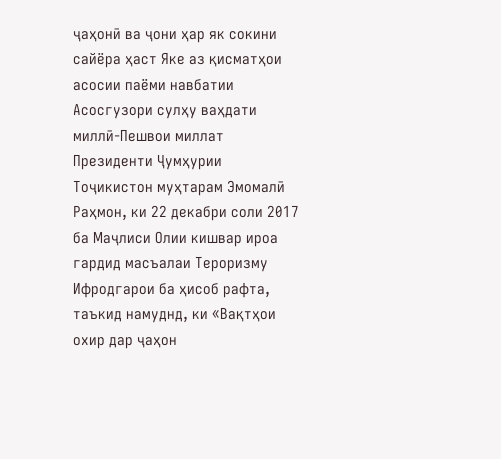ҷаҳонӣ ва ҷони ҳар як сокини сайёра ҳаст Яке аз қисматҳои асосии паёми навбатии Асосгузори сулҳу ваҳдати миллӣ-Пешвои миллат Президенти Ҷумҳурии Тоҷикистон муҳтарам Эмомалӣ Раҳмон, ки 22 декабри соли 2017 ба Маҷлиси Олии кишвар ироа гардид масъалаи Тероризму Ифродгарои ба ҳисоб рафта, таъкид намуднд, ки «Вақтҳои охир дар ҷаҳон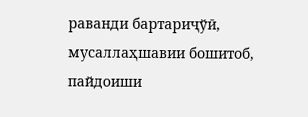раванди бартариҷўӣ, мусаллаҳшавии бошитоб, пайдоиши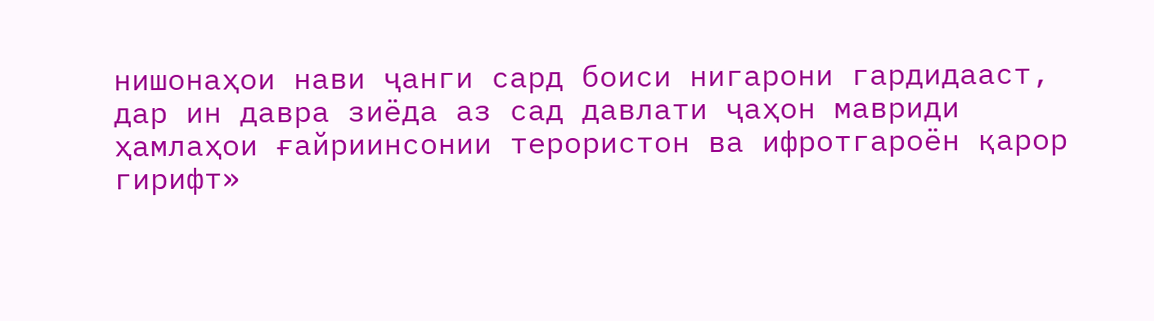нишонаҳои нави ҷанги сард боиси нигарони гардидааст, дар ин давра зиёда аз сад давлати ҷаҳон мавриди ҳамлаҳои ғайриинсонии терористон ва ифротгароён қарор гирифт»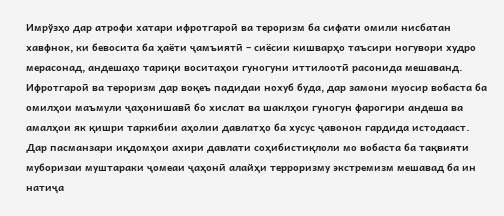Имрўзҳо дар атрофи хатари ифротгароӣ ва тероризм ба сифати омили нисбатан хавфнок, ки бевосита ба ҳаёти ҷамъиятӣ – сиёсии кишварҳо таъсири ногувори худро мерасонад, андешаҳо тариқи воситаҳои гуногуни иттилоотӣ расонида мешаванд. Ифротгароӣ ва тероризм дар воқеъ падидаи нохуб буда, дар замони муосир вобаста ба омилҳои маъмули ҷаҳонишавӣ бо хислат ва шаклҳои гуногун фарогири андеша ва амалҳои як қишри таркибии аҳолии давлатҳо ба хусус ҷавонон гардида истодааст.    Дар пасманзари иқдомҳои ахири давлати соҳибистиқлоли мо вобаста ба тақвияти муборизаи муштараки ҷомеаи ҷаҳонӣ алайҳи терроризму экстремизм мешавад ба ин  натиҷа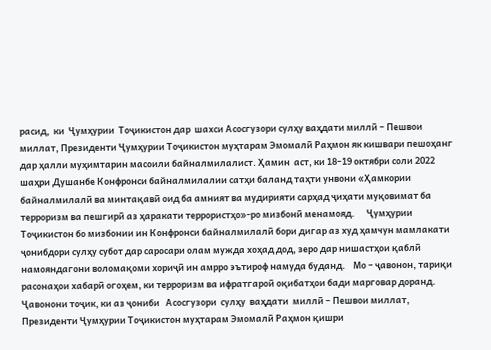расид,  ки  Ҷумҳурии  Тоҷикистон дар  шахси Асосгузори сулҳу ваҳдати миллӣ – Пешвои миллат, Президенти Ҷумҳурии Тоҷикистон муҳтарам Эмомалӣ Раҳмон як кишвари пешоҳанг дар ҳалли муҳимтарин масоили байналмилалист. Ҳамин  аст, ки 18–19 октябри соли 2022 шаҳри Душанбе Конфронси байналмилалии сатҳи баланд таҳти унвони «Ҳамкории байналмилалӣ ва минтақавӣ оид ба амният ва мудирияти сарҳад ҷиҳати муқовимат ба терроризм ва пешгирӣ аз ҳаракати террористҳо»-ро мизбонӣ менамояд.      Ҷумҳурии Тоҷикистон бо мизбонии ин Конфронси байналмилалӣ бори дигар аз худ ҳамчун мамлакати ҷонибдори сулҳу субот дар саросари олам мужда хоҳад дод, зеро дар нишастҳои қаблӣ намояндагони воломақоми хориҷӣ ин амрро эътироф намуда буданд.    Мо – ҷавонон, тариқи расонаҳои хабарӣ огоҳем, ки терроризм ва ифратгароӣ оқибатҳои бади марговар доранд. Ҷавонони тоҷик, ки аз ҷониби   Асосгузори  сулҳу  ваҳдати  миллӣ – Пешвои миллат, Президенти Ҷумҳурии Тоҷикистон муҳтарам Эмомалӣ Раҳмон қишри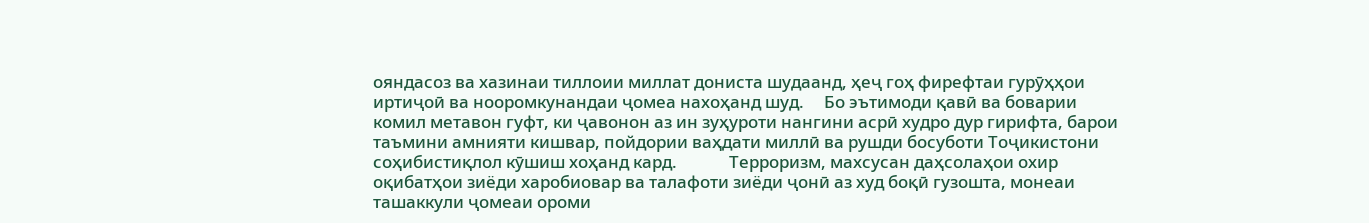ояндасоз ва хазинаи тиллоии миллат дониста шудаанд, ҳеҷ гоҳ фирефтаи гурӯҳҳои иртиҷоӣ ва нооромкунандаи ҷомеа нахоҳанд шуд.     Бо эътимоди қавӣ ва боварии комил метавон гуфт, ки ҷавонон аз ин зуҳуроти нангини асрӣ худро дур гирифта, барои таъмини амнияти кишвар, пойдории ваҳдати миллӣ ва рушди босуботи Тоҷикистони соҳибистиқлол кӯшиш хоҳанд кард.             Терроризм, махсусан даҳсолаҳои охир оқибатҳои зиёди харобиовар ва талафоти зиёди ҷонӣ аз худ боқӣ гузошта, монеаи ташаккули ҷомеаи ороми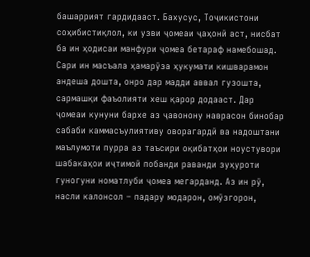башаррият гардидааст. Бахусус, Тоҷикистони соҳибистиқлол, ки узви ҷомеаи ҷаҳонӣ аст, нисбат ба ин ҳодисаи манфури ҷомеа бетараф намебошад. Сари ин масъала ҳамарӯза ҳукумати кишварамон андеша дошта, онро дар мадди аввал гузошта, сармашқи фаъолияти хеш қарор додааст. Дар ҷомеаи кунуни бархе аз ҷавонону наврасон бинобар сабаби каммасъулиятиву оворагардӣ ва надоштани маълумоти пурра аз таъсири оқибатҳои ноустувори шабакаҳои иҷтимоӣ побанди раванди зуҳуроти гуногуни номатлуби ҷомеа мегарданд. Аз ин рӯ, насли калонсол – падару модарон, омӯзгорон,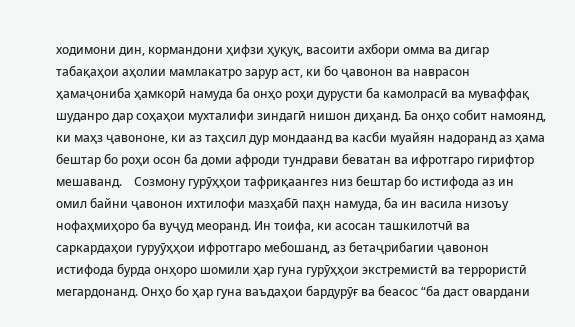ходимони дин, кормандони ҳифзи ҳуқуқ, васоити ахбори омма ва дигар табақаҳои аҳолии мамлакатро зарур аст, ки бо ҷавонон ва наврасон ҳамаҷониба ҳамкорӣ намуда ба онҳо роҳи дурусти ба камолрасӣ ва муваффақ шуданро дар соҳаҳои мухталифи зиндагӣ нишон диҳанд. Ба онҳо собит намоянд, ки маҳз ҷавононе, ки аз таҳсил дур мондаанд ва касби муайян надоранд аз ҳама бештар бо роҳи осон ба доми афроди тундрави беватан ва ифротгаро гирифтор мешаванд.    Созмону гурӯҳҳои тафриқаангез низ бештар бо истифода аз ин омил байни ҷавонон ихтилофи мазҳабӣ паҳн намуда, ба ин васила низоъу нофаҳмиҳоро ба вуҷуд меоранд. Ин тоифа, ки асосан ташкилотчӣ ва саркардаҳои гуруӯҳҳои ифротгаро мебошанд, аз бетаҷрибагии ҷавонон истифода бурда онҳоро шомили ҳар гуна гурӯҳҳои экстремистӣ ва террористӣ мегардонанд. Онҳо бо ҳар гуна ваъдаҳои бардурӯғ ва беасос “ба даст овардани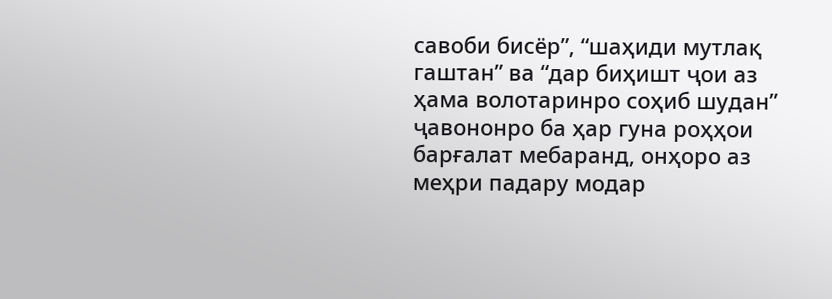савоби бисёр”, “шаҳиди мутлақ гаштан” ва “дар биҳишт ҷои аз ҳама волотаринро соҳиб шудан” ҷавононро ба ҳар гуна роҳҳои барғалат мебаранд, онҳоро аз меҳри падару модар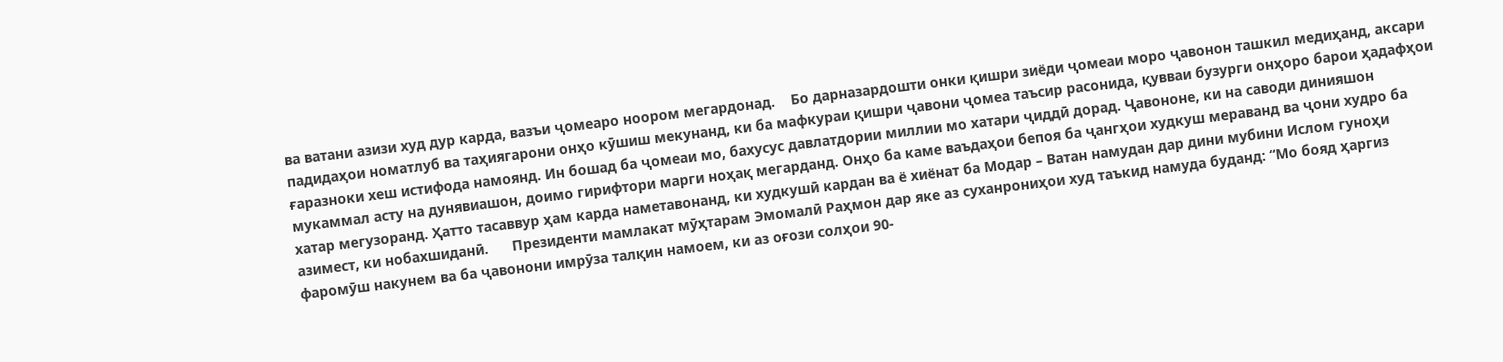ва ватани азизи худ дур карда, вазъи ҷомеаро ноором мегардонад.    Бо дарназардошти онки қишри зиёди ҷомеаи моро ҷавонон ташкил медиҳанд, аксари падидаҳои номатлуб ва таҳиягарони онҳо кӯшиш мекунанд, ки ба мафкураи қишри ҷавони ҷомеа таъсир расонида, қувваи бузурги онҳоро барои ҳадафҳои ғаразноки хеш истифода намоянд. Ин бошад ба ҷомеаи мо, бахусус давлатдории миллии мо хатари ҷиддӣ дорад. Ҷавононе, ки на саводи динияшон мукаммал асту на дунявиашон, доимо гирифтори марги ноҳақ мегарданд. Онҳо ба каме ваъдаҳои бепоя ба ҷангҳои худкуш мераванд ва ҷони худро ба хатар мегузоранд. Ҳатто тасаввур ҳам карда наметавонанд, ки худкушӣ кардан ва ё хиёнат ба Модар – Ватан намудан дар дини мубини Ислом гуноҳи азимест, ки нобахшиданӣ.      Президенти мамлакат мӯҳтарам Эмомалӣ Раҳмон дар яке аз суханрониҳои худ таъкид намуда буданд: “Мо бояд ҳаргиз фаромӯш накунем ва ба ҷавонони имрӯза талқин намоем, ки аз оғози солҳои 90-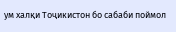ум халқи Тоҷикистон бо сабаби поймол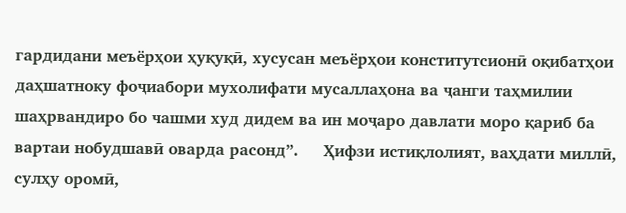гардидани меъёрҳои ҳуқуқӣ, хусусан меъёрҳои конститутсионӣ оқибатҳои даҳшатноку фоҷиабори мухолифати мусаллаҳона ва ҷанги таҳмилии шаҳрвандиро бо чашми худ дидем ва ин моҷаро давлати моро қариб ба вартаи нобудшавӣ оварда расонд”.     Ҳифзи истиқлолият, ваҳдати миллӣ, сулҳу оромӣ,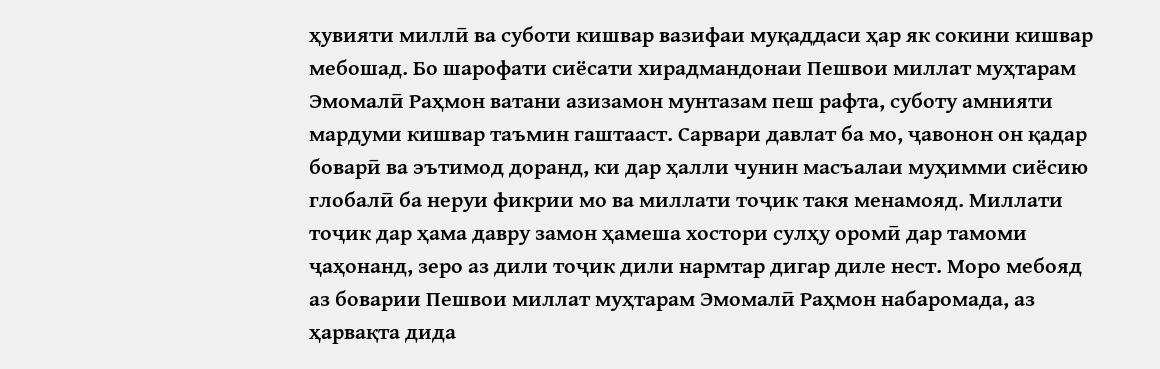ҳувияти миллӣ ва суботи кишвар вазифаи муқаддаси ҳар як сокини кишвар мебошад. Бо шарофати сиёсати хирадмандонаи Пешвои миллат муҳтарам Эмомалӣ Раҳмон ватани азизамон мунтазам пеш рафта, суботу амнияти мардуми кишвар таъмин гаштааст. Сарвари давлат ба мо, ҷавонон он қадар боварӣ ва эътимод доранд, ки дар ҳалли чунин масъалаи муҳимми сиёсию глобалӣ ба неруи фикрии мо ва миллати тоҷик такя менамояд. Миллати тоҷик дар ҳама давру замон ҳамеша хостори сулҳу оромӣ дар тамоми ҷаҳонанд, зеро аз дили тоҷик дили нармтар дигар диле нест. Моро мебояд аз боварии Пешвои миллат муҳтарам Эмомалӣ Раҳмон набаромада, аз ҳарвақта дида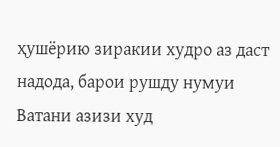ҳушёрию зиракии худро аз даст надода, барои рушду нумуи Ватани азизи худ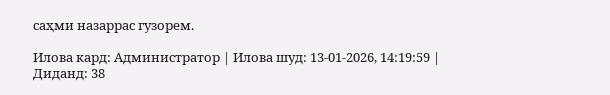саҳми назаррас гузорем.

Илова кард: Администратор | Илова шуд: 13-01-2026, 14:19:59 | Диданд: 38